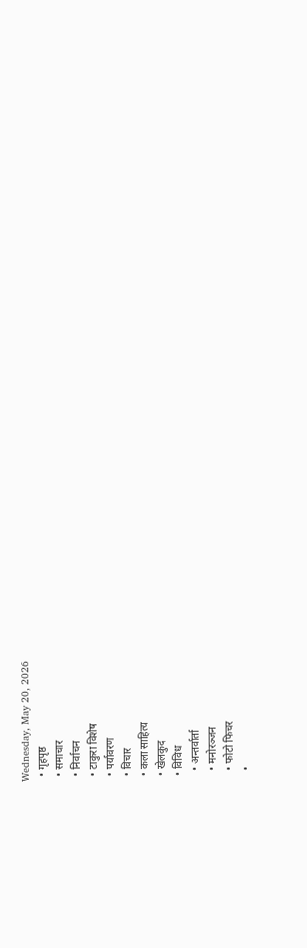Wednesday, May 20, 2026
  • गृहपृष्ठ
  • समाचार
  • निर्वाचन
  • टाकुरा विशेष
  • पर्यावरण
  • विचार
  • कला साहित्य
  • खेलकुद
  • विविध
    • अन्तर्वार्ता
    • मनोरञ्जन
    • फोटो फिचर
    •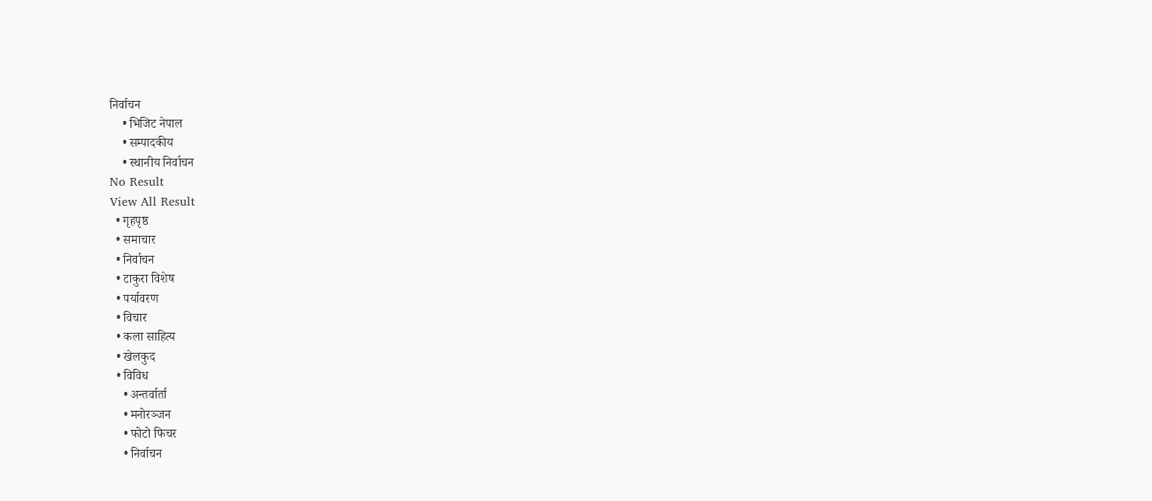निर्वाचन
    • भिजिट नेपाल
    • सम्पादकीय
    • स्थानीय निर्वाचन
No Result
View All Result
  • गृहपृष्ठ
  • समाचार
  • निर्वाचन
  • टाकुरा विशेष
  • पर्यावरण
  • विचार
  • कला साहित्य
  • खेलकुद
  • विविध
    • अन्तर्वार्ता
    • मनोरञ्जन
    • फोटो फिचर
    • निर्वाचन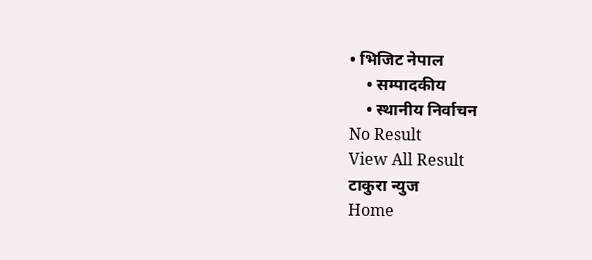• भिजिट नेपाल
    • सम्पादकीय
    • स्थानीय निर्वाचन
No Result
View All Result
टाकुरा न्युज
Home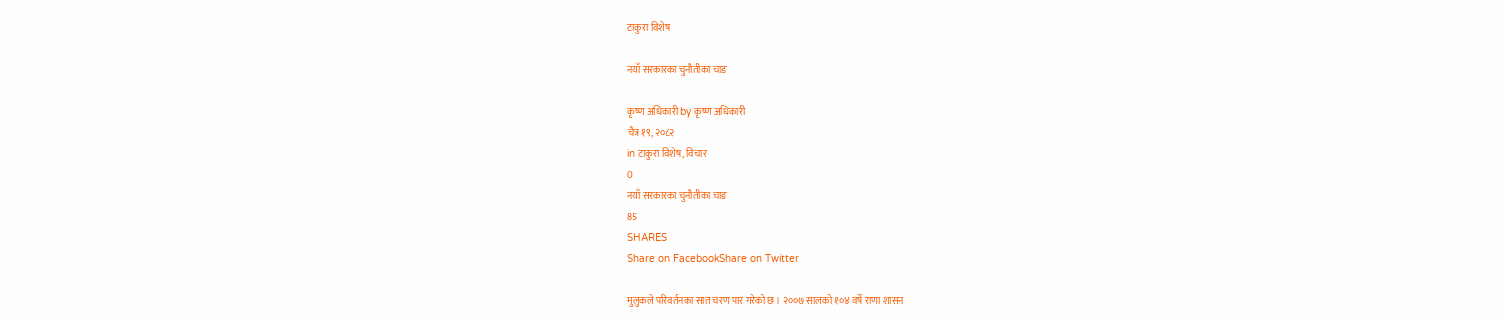टाकुरा विशेष

नयाँ सरकारका चुनौतीका चाङ

कृष्ण अधिकारी by कृष्ण अधिकारी
चैत्र १९, २०८२
in टाकुरा विशेष, विचार
0
नयाँ सरकारका चुनौतीका चाङ
85
SHARES
Share on FacebookShare on Twitter

मुलुकले परिवर्तनका सात चरण पार गरेको छ । २००७ सालको १०४ वर्षे राणा शासन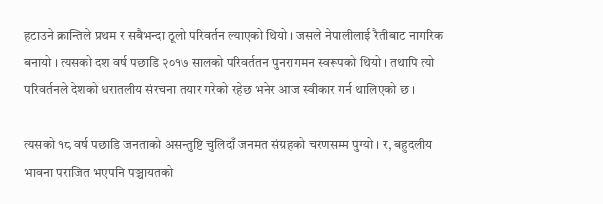हटाउने क्रान्तिले प्रथम र सबैभन्दा ठूलो परिवर्तन ल्याएको थियो । जसले नेपालीलाई रैतीबाट नागरिक बनायो । त्यसको दश वर्ष पछाडि २०१७ सालको परिवर्ततन पुनरागमन स्वरूपको थियो । तथापि त्यो परिवर्तनले देशको धरातलीय संरचना तयार गरेको रहेछ भनेर आज स्वीकार गर्न थालिएको छ ।

त्यसको १८ वर्ष पछाडि जनताको असन्तुष्टि चुलिदाँ जनमत संग्रहको चरणसम्म पुग्यो । र, बहुदलीय भावना पराजित भएपनि पञ्चायतको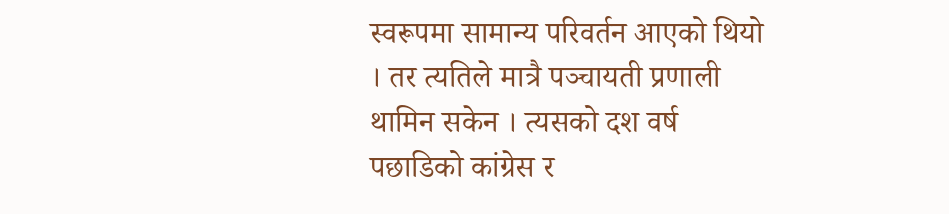स्वरूपमा सामान्य परिवर्तन आएको थियो । तर त्यतिले मात्रै पञ्चायती प्रणाली थामिन सकेन । त्यसको दश वर्ष पछाडिको कांग्रेस र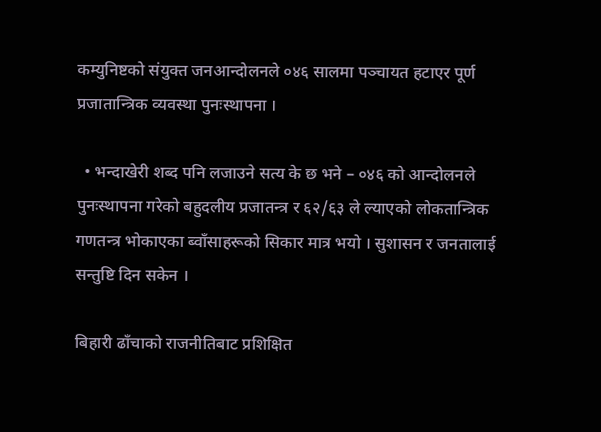कम्युनिष्टको संयुक्त जनआन्दोलनले ०४६ सालमा पञ्चायत हटाएर पूर्ण प्रजातान्त्रिक व्यवस्था पुनःस्थापना ।

  • भन्दाखेरी शब्द पनि लजाउने सत्य के छ भने – ०४६ को आन्दोलनले पुनःस्थापना गरेको बहुदलीय प्रजातन्त्र र ६२/६३ ले ल्याएको लोकतान्त्रिक गणतन्त्र भोकाएका ब्वाँसाहरूको सिकार मात्र भयो । सुशासन र जनतालाई सन्तुष्टि दिन सकेन ।

बिहारी ढाँचाको राजनीतिबाट प्रशिक्षित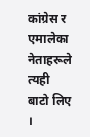कांग्रेस र एमालेका नेताहरूले त्यही बाटो लिए ।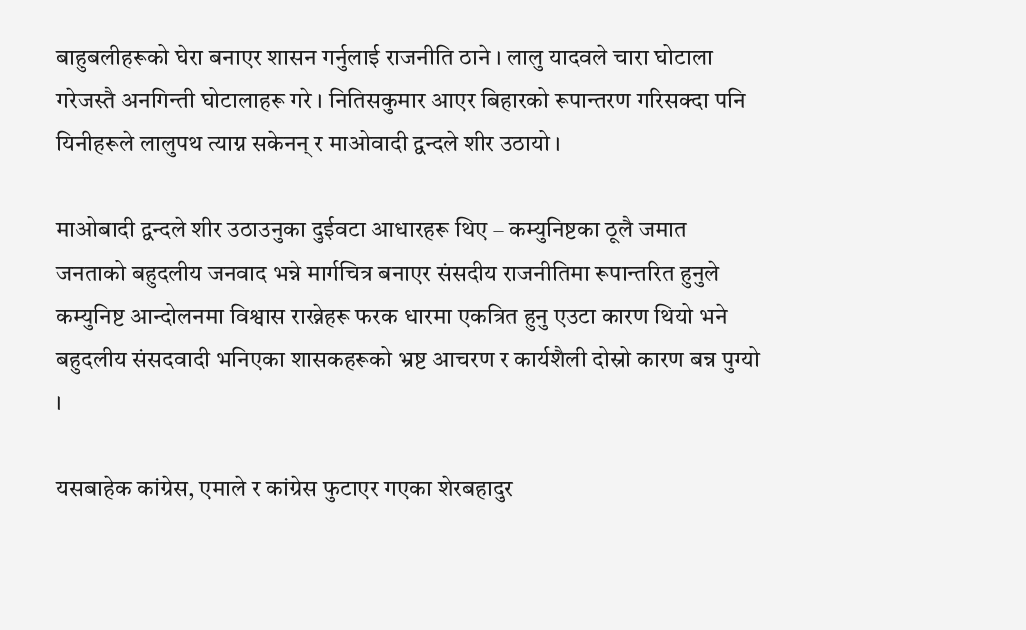बाहुबलीहरूको घेरा बनाएर शासन गर्नुलाई राजनीति ठाने । लालु यादवले चारा घोटाला गरेजस्तै अनगिन्ती घोटालाहरू गरे । नितिसकुमार आएर बिहारको रूपान्तरण गरिसक्दा पनि यिनीहरूले लालुपथ त्याग्न सकेनन् र माओवादी द्वन्दले शीर उठायो ।

माओबादी द्वन्दले शीर उठाउनुका दुईवटा आधारहरू थिए – कम्युनिष्टका ठूलै जमात जनताको बहुदलीय जनवाद भन्ने मार्गचित्र बनाएर संसदीय राजनीतिमा रूपान्तरित हुनुले कम्युनिष्ट आन्दोलनमा विश्वास राख्नेहरू फरक धारमा एकत्रित हुनु एउटा कारण थियो भने बहुदलीय संसदवादी भनिएका शासकहरूको भ्रष्ट आचरण र कार्यशैली दोस्रो कारण बन्न पुग्यो ।

यसबाहेक कांग्रेस, एमाले र कांग्रेस फुटाएर गएका शेरबहादुर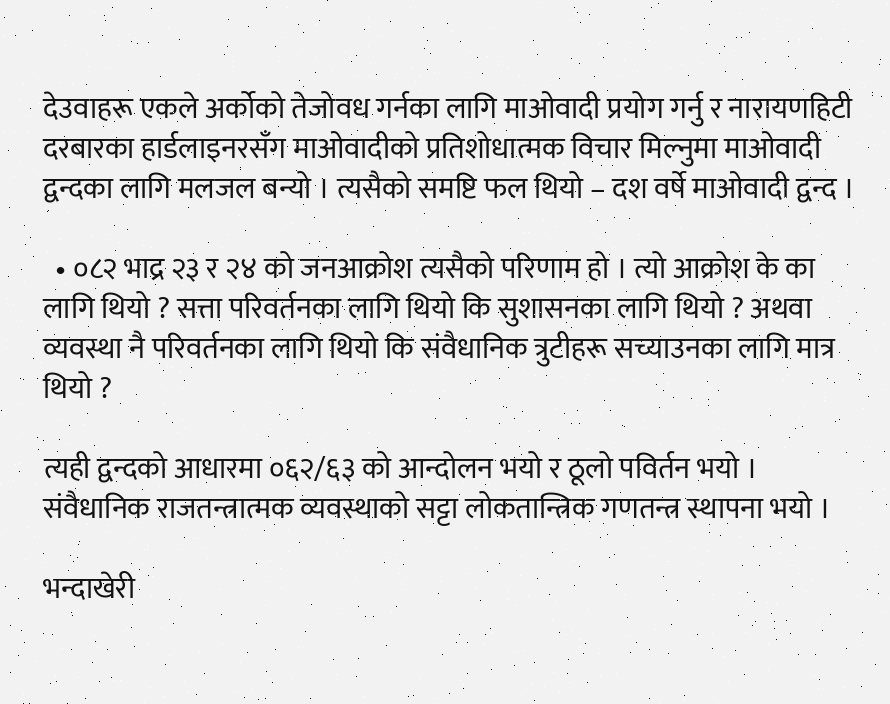देउवाहरू एकले अर्कोको तेजोवध गर्नका लागि माओवादी प्रयोग गर्नु र नारायणहिटी दरबारका हार्डलाइनरसँग माओवादीको प्रतिशोधात्मक विचार मिल्नुमा माओवादी द्वन्दका लागि मलजल बन्यो । त्यसैको समष्टि फल थियो – दश वर्षे माओवादी द्वन्द ।

  • ०८२ भाद्र २३ र २४ को जनआक्रोश त्यसैको परिणाम हो । त्यो आक्रोश के का लागि थियो ? सत्ता परिवर्तनका लागि थियो कि सुशासनका लागि थियो ? अथवा व्यवस्था नै परिवर्तनका लागि थियो कि संवैधानिक त्रुटीहरू सच्याउनका लागि मात्र थियो ?

त्यही द्वन्दको आधारमा ०६२/६३ को आन्दोलन भयो र ठूलो पविर्तन भयो । संवैधानिक राजतन्त्रात्मक व्यवस्थाको सट्टा लोकतान्त्रिक गणतन्त्र स्थापना भयो ।

भन्दाखेरी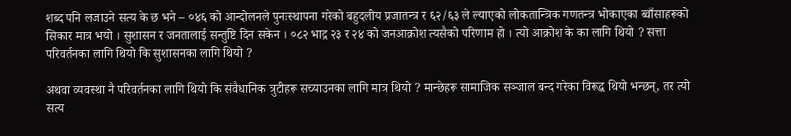शब्द पनि लजाउने सत्य के छ भने – ०४६ को आन्दोलनले पुनःस्थापना गरेको बहुदलीय प्रजातन्त्र र ६२/६३ ले ल्याएको लोकतान्त्रिक गणतन्त्र भोकाएका ब्वाँसाहरूको सिकार मात्र भयो । सुशासन र जनतालाई सन्तुष्टि दिन सकेन । ०८२ भाद्र २३ र २४ को जनआक्रोश त्यसैको परिणाम हो । त्यो आक्रोश के का लागि थियो ? सत्ता परिवर्तनका लागि थियो कि सुशासनका लागि थियो ?

अथवा व्यवस्था नै परिवर्तनका लागि थियो कि संवैधानिक त्रुटीहरू सच्याउनका लागि मात्र थियो ? मान्छेहरू सामाजिक सञ्जाल बन्द गरेका विरूद्ध थियो भन्छन्, तर त्यो सत्य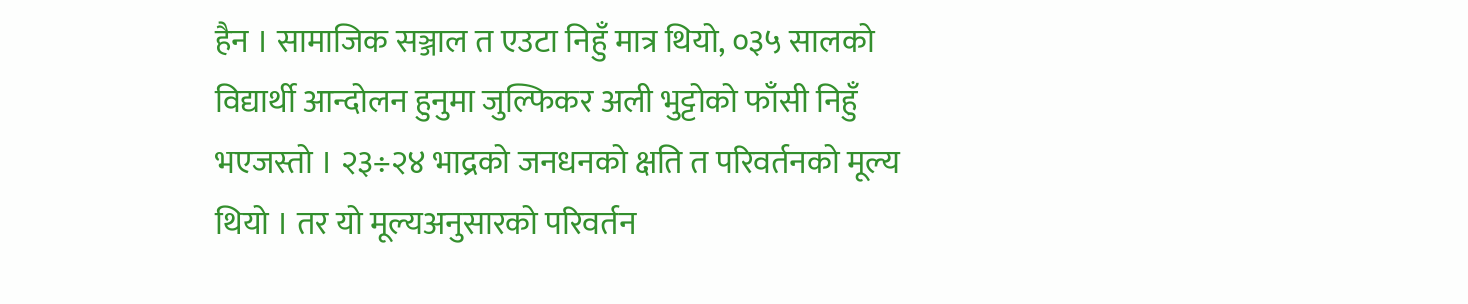हैन । सामाजिक सञ्जाल त एउटा निहुँ मात्र थियो, ०३५ सालको विद्यार्थी आन्दोलन हुनुमा जुल्फिकर अली भुट्टोको फाँसी निहुँ भएजस्तो । २३÷२४ भाद्रको जनधनको क्षति त परिवर्तनको मूल्य थियो । तर यो मूल्यअनुसारको परिवर्तन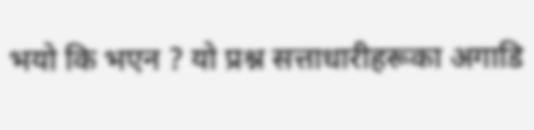भयो कि भएन ? यो प्रश्न सत्ताधारीहरूका अगाडि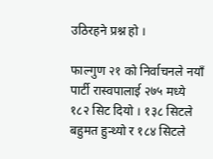उठिरहने प्रश्न हो ।

फाल्गुण २१ को निर्वाचनले नयाँ पार्टी रास्वपालाई २७५ मध्ये १८२ सिट दियो । १३८ सिटले बहुमत हुन्थ्यो र १८४ सिटले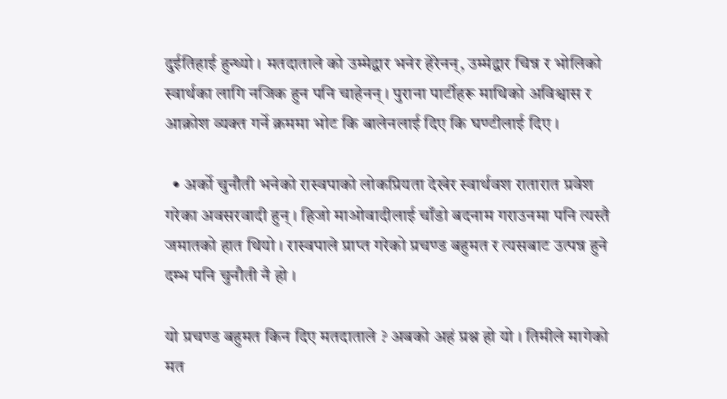दुईतिहाई हुन्थ्यो । मतदाताले को उम्मेद्वार भनेर हेरेनन्, उम्मेद्वार चिन्न र भोलिको स्वार्थका लागि नजिक हुन पनि चाहेनन् । पुराना पार्टीहरू माथिको अविश्वास र आक्रोश व्यक्त गर्ने क्रममा भोट कि बालेनलाई दिए कि घण्टीलाई दिए ।

  • अर्को चुनौती भनेको रास्वपाको लोकप्रियता देखेर स्वार्थवश रातारात प्रवेश गरेका अवसरवादी हुन् । हिजो माओवादीलाई चाँडो बदनाम गराउनमा पनि त्यस्तै जमातको हात थियो । रास्वपाले प्राप्त गरेको प्रचण्ड बहुमत र त्यसबाट उत्पन्न हुने दम्भ पनि चुनौती नै हो ।

यो प्रचण्ड बहुमत किन दिए मतदाताले ? अबको अहं प्रश्न हो यो । तिमीले मागेको मत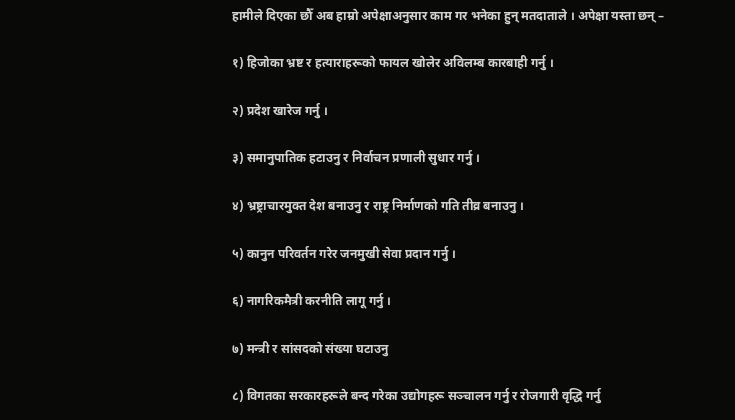हामीले दिएका छौँ अब हाम्रो अपेक्षाअनुसार काम गर भनेका हुन् मतदाताले । अपेक्षा यस्ता छन् –

१) हिजोका भ्रष्ट र हत्याराहरूको फायल खोलेर अविलम्ब कारबाही गर्नु ।

२) प्रदेश खारेज गर्नु ।

३) समानुपातिक हटाउनु र निर्वाचन प्रणाली सुधार गर्नु ।

४) भ्रष्ट्राचारमुक्त देश बनाउनु र राष्ट्र निर्माणको गति तीव्र बनाउनु ।

५) कानुन परिवर्तन गरेर जनमुखी सेवा प्रदान गर्नु ।

६) नागरिकमैत्री करनीति लागू गर्नु ।

७) मन्त्री र सांसदको संख्या घटाउनु

८) विगतका सरकारहरूले बन्द गरेका उद्योगहरू सञ्चालन गर्नु र रोजगारी वृद्धि गर्नु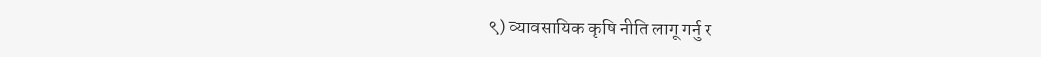९) व्यावसायिक कृषि नीति लागू गर्नु र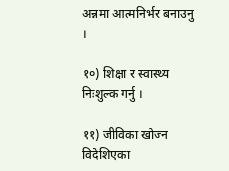अन्नमा आत्मनिर्भर बनाउनु ।

१०) शिक्षा र स्वास्थ्य निःशुल्क गर्नु ।

११) जीविका खोज्न विदेशिएका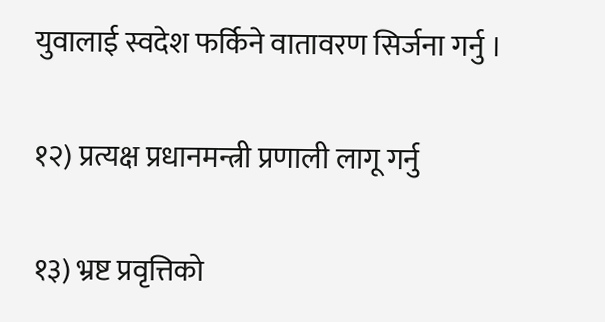युवालाई स्वदेश फर्किने वातावरण सिर्जना गर्नु ।

१२) प्रत्यक्ष प्रधानमन्त्री प्रणाली लागू गर्नु

१३) भ्रष्ट प्रवृत्तिको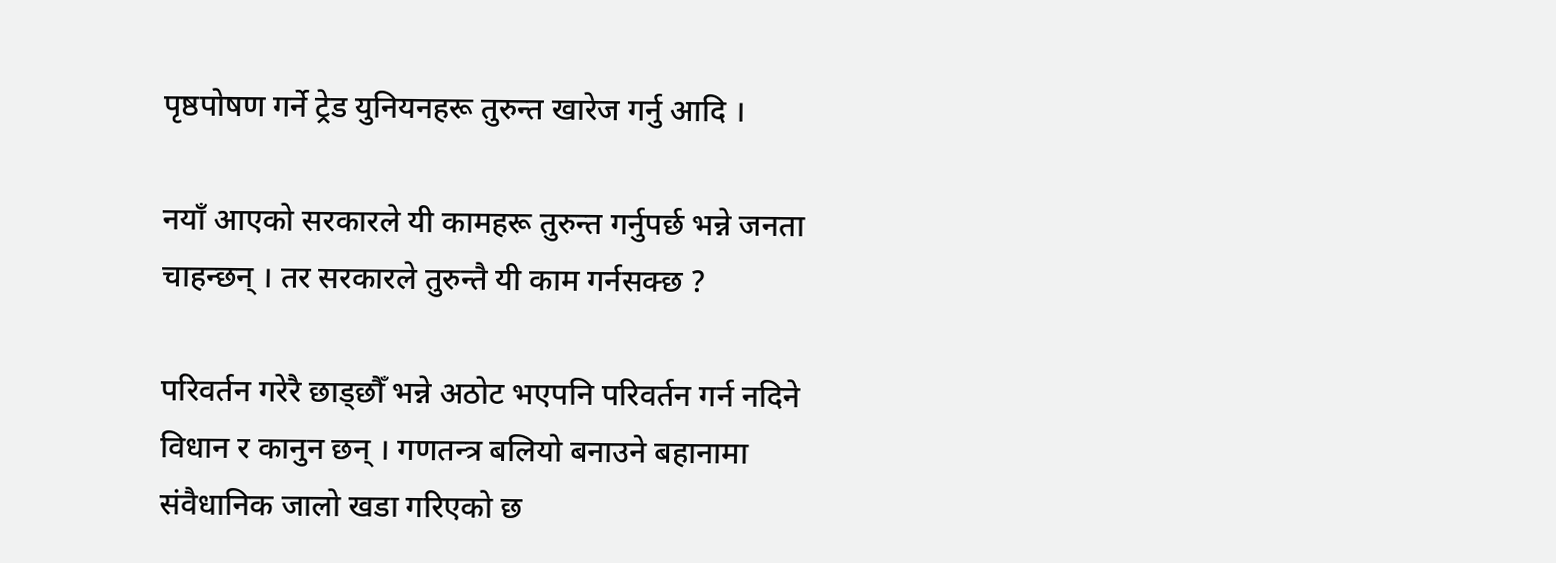पृष्ठपोषण गर्ने ट्रेड युनियनहरू तुरुन्त खारेज गर्नु आदि ।

नयाँ आएको सरकारले यी कामहरू तुरुन्त गर्नुपर्छ भन्ने जनता चाहन्छन् । तर सरकारले तुरुन्तै यी काम गर्नसक्छ ?

परिवर्तन गरेरै छाड्छौँ भन्ने अठोट भएपनि परिवर्तन गर्न नदिने विधान र कानुन छन् । गणतन्त्र बलियो बनाउने बहानामा संवैधानिक जालो खडा गरिएको छ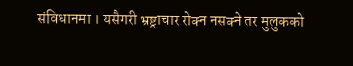संविधानमा । यसैगरी भ्रष्ट्राचार रोक्न नसक्ने तर मुलुकको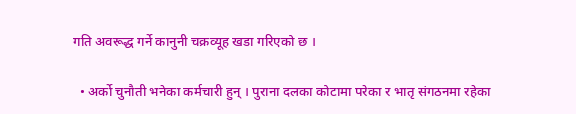गति अवरूद्ध गर्ने कानुनी चक्रव्यूह खडा गरिएको छ ।

  • अर्को चुनौती भनेका कर्मचारी हुन् । पुराना दलका कोटामा परेका र भातृ संगठनमा रहेका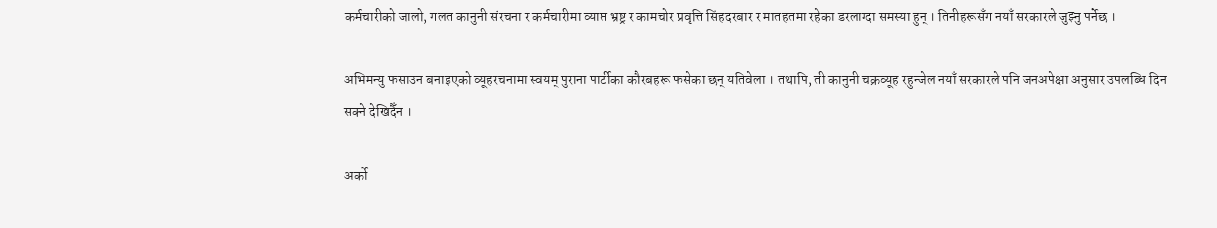कर्मचारीको जालो, गलत कानुनी संरचना र कर्मचारीमा व्याप्त भ्रष्ट्र र कामचोर प्रवृत्ति सिंहदरबार र मातहतमा रहेका डरलाग्दा समस्या हुन् । तिनीहरूसँग नयाँ सरकारले जुझ्नु पर्नेछ ।

अभिमन्यु फसाउन बनाइएको व्यूहरचनामा स्वयम् पुराना पार्टीका कौरबहरू फसेका छन् यतिवेला । तथापि, ती कानुनी चक्रव्यूह रहुन्जेल नयाँ सरकारले पनि जनअपेक्षा अनुसार उपलब्धि दिन सक्ने देखिदैँन ।

अर्को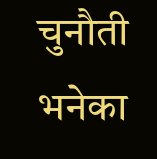चुनौती भनेका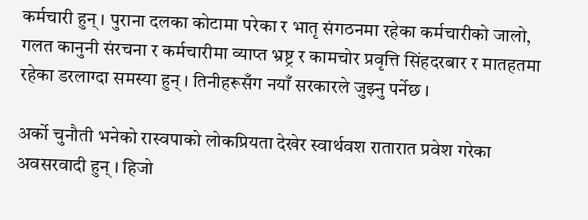कर्मचारी हुन् । पुराना दलका कोटामा परेका र भातृ संगठनमा रहेका कर्मचारीको जालो, गलत कानुनी संरचना र कर्मचारीमा व्याप्त भ्रष्ट्र र कामचोर प्रवृत्ति सिंहदरबार र मातहतमा रहेका डरलाग्दा समस्या हुन् । तिनीहरूसँग नयाँ सरकारले जुझ्नु पर्नेछ ।

अर्को चुनौती भनेको रास्वपाको लोकप्रियता देखेर स्वार्थवश रातारात प्रवेश गरेका अवसरवादी हुन् । हिजो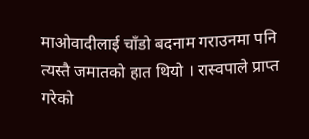माओवादीलाई चाँडो बदनाम गराउनमा पनि त्यस्तै जमातको हात थियो । रास्वपाले प्राप्त गरेको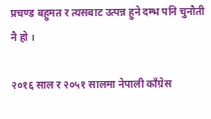प्रचण्ड बहुमत र त्यसबाट उत्पन्न हुने दम्भ पनि चुनौती नै हो ।

२०१६ साल र २०५१ सालमा नेपाली काँग्रेस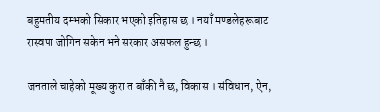बहुमतीय दम्भको सिकार भएको इतिहास छ । नयाँ मण्डलेहरूबाट रास्वपा जोगिन सकेन भने सरकार असफल हुन्छ ।

जनताले चाहेको मूख्य कुरा त बाँकी नै छ, विकास । संविधान, ऐन,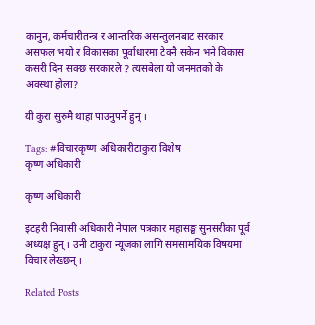कानुन, कर्मचारीतन्त्र र आन्तरिक असन्तुलनबाट सरकार असफल भयो र विकासका पूर्वाधारमा टेक्नै सकेन भने विकास कसरी दिन सक्छ सरकारले ? त्यसबेला यो जनमतको के अवस्था होला?

यी कुरा सुरुमै थाहा पाउनुपर्ने हुन् ।

Tags: #विचारकृष्ण अधिकारीटाकुरा विशेष
कृष्ण अधिकारी

कृष्ण अधिकारी

इटहरी निवासी अधिकारी नेपाल पत्रकार महासङ्घ सुनसरीका पूर्व अध्यक्ष हुन् । उनी टाकुरा न्यूजका लागि समसामयिक विषयमा विचार लेख्छन् ।

Related Posts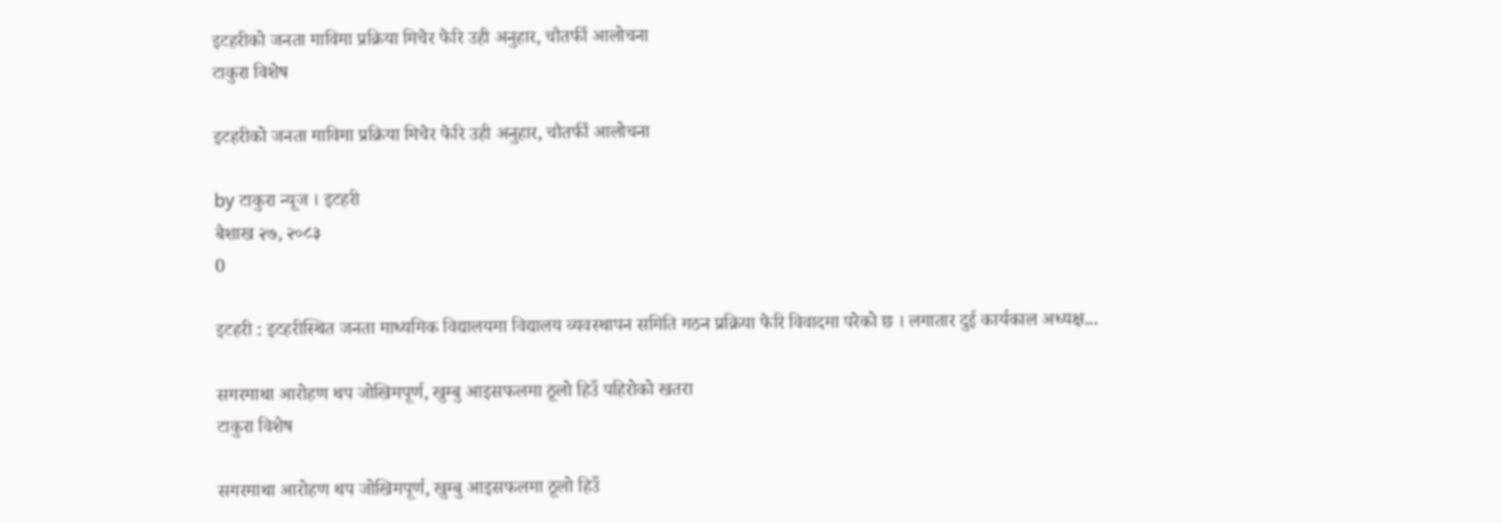इटहरीको जनता माविमा प्रक्रिया मिचेर फेरि उही अनुहार, चौतर्फी आलोचना
टाकुरा विशेष

इटहरीको जनता माविमा प्रक्रिया मिचेर फेरि उही अनुहार, चौतर्फी आलोचना

by टाकुरा न्यूज । इटहरी
बैशाख २७, २०८३
0

इटहरी : इटहरीस्थित जनता माध्यमिक विद्यालयमा विद्यालय व्यवस्थापन समिति गठन प्रक्रिया फेरि विवादमा परेको छ । लगातार दुई कार्यकाल अध्यक्ष...

सगरमाथा आरोहण थप जोखिमपूर्ण, खुम्बु आइसफलमा ठूलो हिउँ पहिरोको खतरा
टाकुरा विशेष

सगरमाथा आरोहण थप जोखिमपूर्ण, खुम्बु आइसफलमा ठूलो हिउँ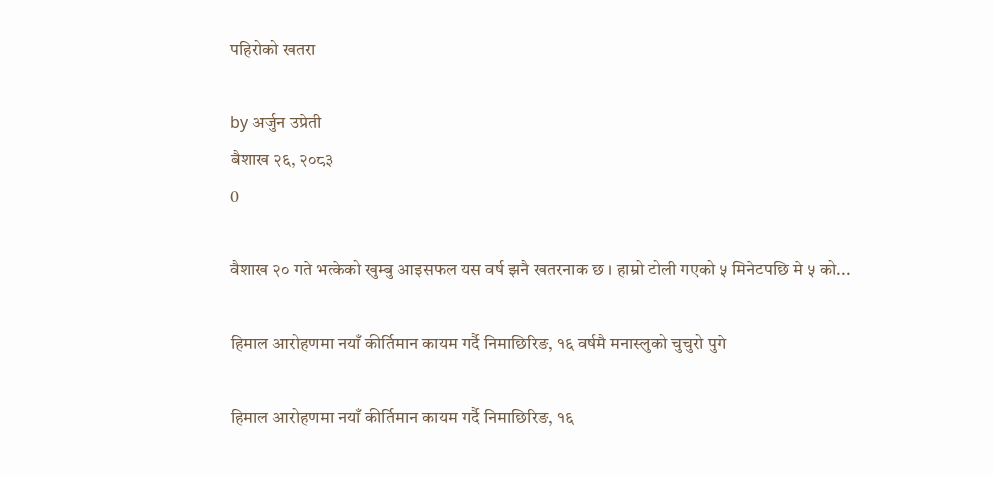पहिरोको खतरा

by अर्जुन उप्रेती
बैशाख २६, २०८३
0

वैशाख २० गते भत्केको खुम्बु आइसफल यस वर्ष झनै खतरनाक छ । हाम्रो टोली गएको ५ मिनेटपछि मे ५ को...

हिमाल आरोहणमा नयाँ कीर्तिमान कायम गर्दै निमाछिरिङ, १६ वर्षमै मनास्लुको चुचुरो पुगे

हिमाल आरोहणमा नयाँ कीर्तिमान कायम गर्दै निमाछिरिङ, १६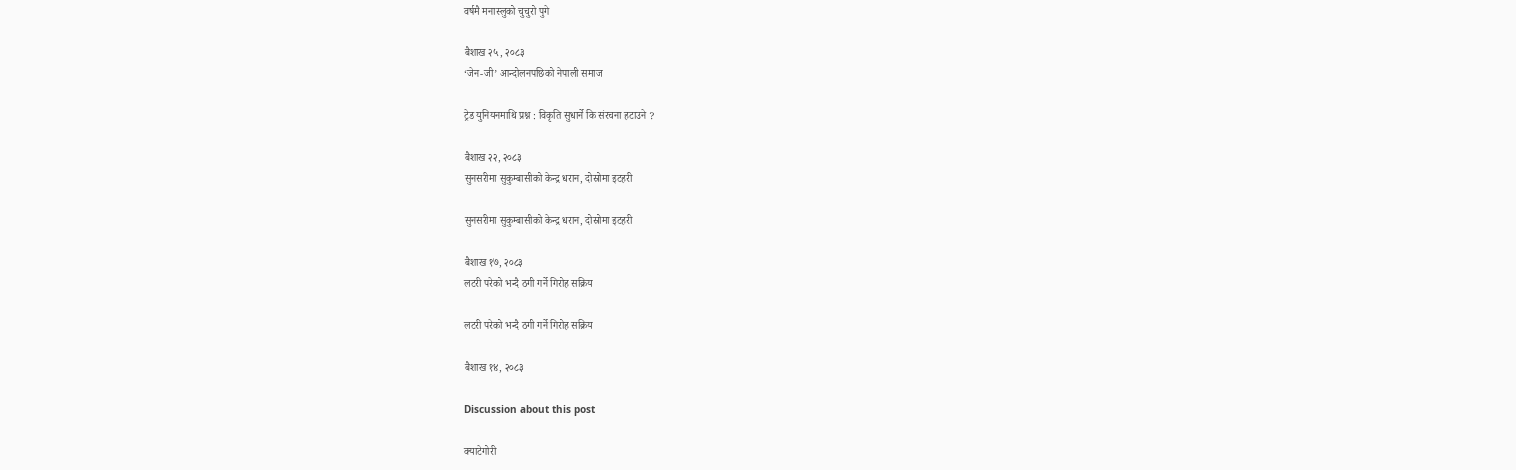वर्षमै मनास्लुको चुचुरो पुगे

बैशाख २५, २०८३
‘जेन-जी’ आन्दोलनपछिको नेपाली समाज

ट्रेड युनियनमाथि प्रश्न : विकृति सुधार्ने कि संरचना हटाउने ?

बैशाख २२, २०८३
सुनसरीमा सुकुम्बासीको केन्द्र धरान, दोस्रोमा इटहरी

सुनसरीमा सुकुम्बासीको केन्द्र धरान, दोस्रोमा इटहरी

बैशाख १७, २०८३
लटरी परेको भन्दै ठगी गर्ने गिरोह सक्रिय

लटरी परेको भन्दै ठगी गर्ने गिरोह सक्रिय

बैशाख १४, २०८३

Discussion about this post

क्याटेगोरी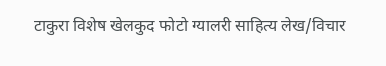टाकुरा विशेष खेलकुद फोटो ग्यालरी साहित्य लेख/विचार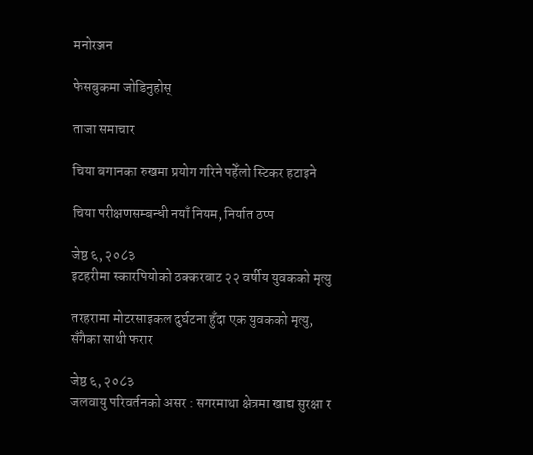मनोरञ्जन

फेसबुकमा जोडिनुहोस्

ताजा समाचार

चिया बगानका रुखमा प्रयोग गरिने पहेँलो स्टिकर हटाइने

चिया परीक्षणसम्बन्धी नयाँ नियम, निर्यात ठप्प

जेष्ठ ६, २०८३
इटहरीमा स्कारपियोको ठक्करबाट २२ वर्षीय युवकको मृत्यु

तरहरामा मोटरसाइकल दुर्घटना हुँदा एक युवकको मृत्यु, सँगैका साथी फरार

जेष्ठ ६, २०८३
जलवायु परिवर्तनको असर : सगरमाथा क्षेत्रमा खाद्य सुरक्षा र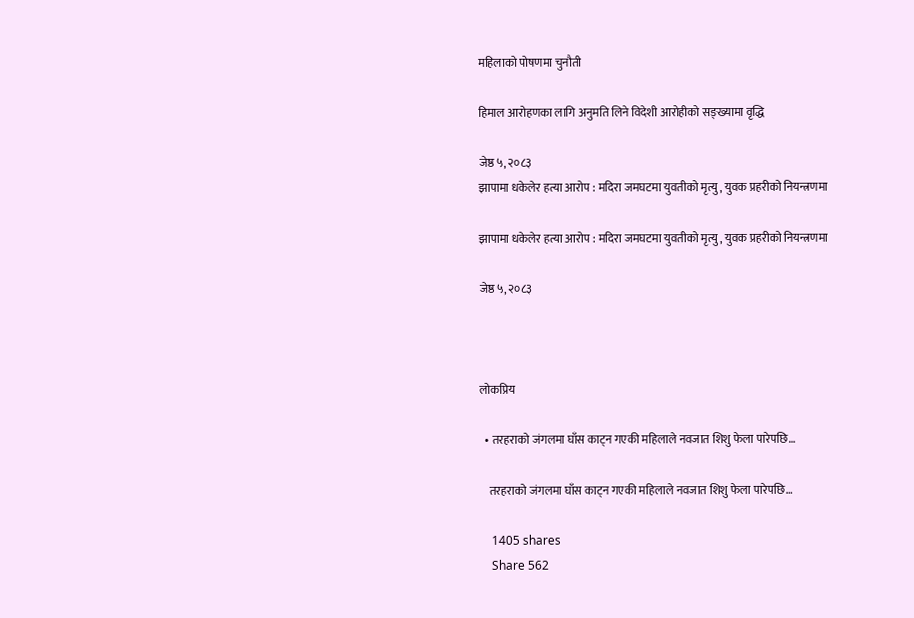महिलाको पोषणमा चुनौती

हिमाल आरोहणका लागि अनुमति लिने विदेशी आरोहीको सङ्ख्यामा वृद्धि

जेष्ठ ५, २०८३
झापामा धकेलेर हत्या आरोप : मदिरा जमघटमा युवतीको मृत्यु, युवक प्रहरीको नियन्त्रणमा

झापामा धकेलेर हत्या आरोप : मदिरा जमघटमा युवतीको मृत्यु, युवक प्रहरीको नियन्त्रणमा

जेष्ठ ५, २०८३



लोकप्रिय

  • तरहराको जंगलमा घाँस काट्न गएकी महिलाले नवजात शिशु फेला पारेपछि…

    तरहराको जंगलमा घाँस काट्न गएकी महिलाले नवजात शिशु फेला पारेपछि…

    1405 shares
    Share 562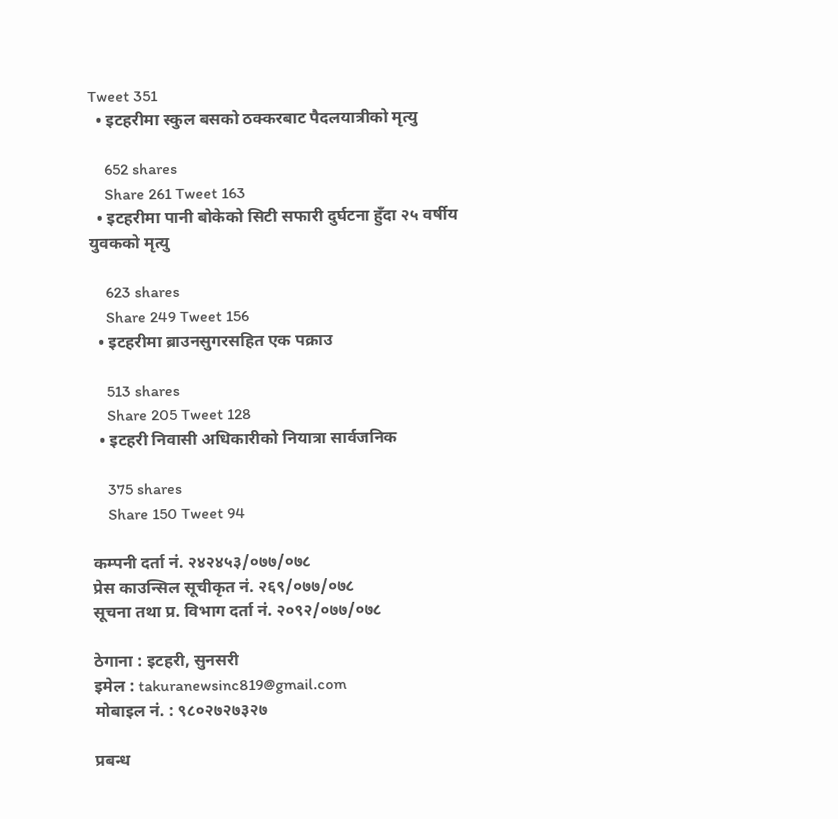Tweet 351
  • इटहरीमा स्कुल बसको ठक्करबाट पैदलयात्रीको मृत्यु

    652 shares
    Share 261 Tweet 163
  • इटहरीमा पानी बोकेको सिटी सफारी दुर्घटना हुँदा २५ वर्षीय युवकको मृत्यु

    623 shares
    Share 249 Tweet 156
  • इटहरीमा ब्राउनसुगरसहित एक पक्राउ

    513 shares
    Share 205 Tweet 128
  • इटहरी निवासी अधिकारीको नियात्रा सार्वजनिक

    375 shares
    Share 150 Tweet 94

कम्पनी दर्ता नं. २४२४५३/०७७/०७८
प्रेस काउन्सिल सूचीकृत नं. २६९/०७७/०७८
सूचना तथा प्र‍. विभाग दर्ता नं. २०९२/०७७/०७८

ठेगाना : इटहरी, सुनसरी
इमेल : takuranewsinc819@gmail.com
मोबाइल नं. : ९८०२७२७३२७

प्रबन्ध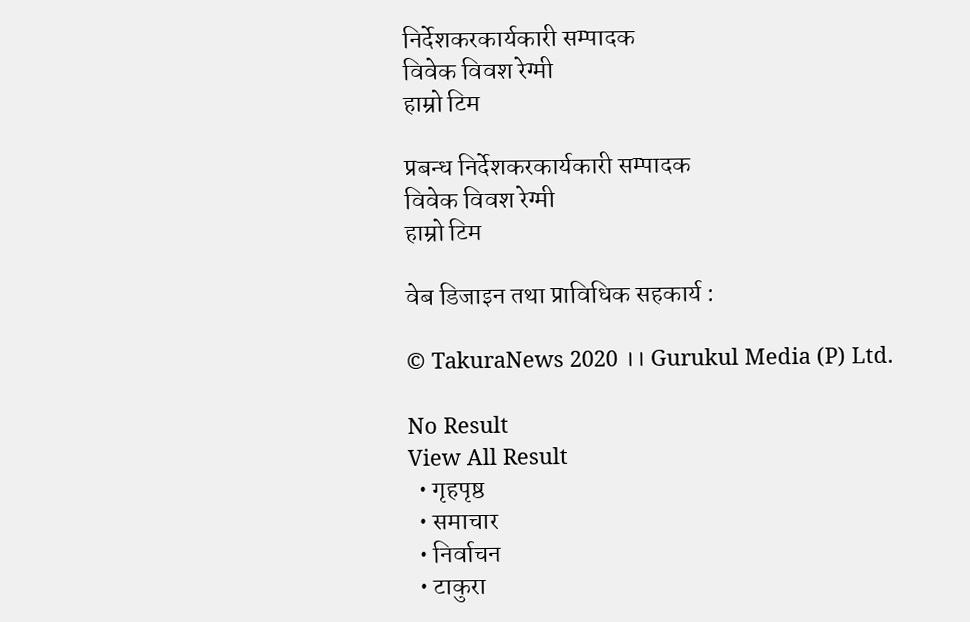निर्देशकरकार्यकारी सम्पादक
विवेक विवश रेग्मी
हाम्रो टिम

प्रबन्ध निर्देशकरकार्यकारी सम्पादक
विवेक विवश रेग्मी
हाम्रो टिम

वेब डिजाइन तथा प्राविधिक सहकार्य :

© TakuraNews 2020 ।। Gurukul Media (P) Ltd.

No Result
View All Result
  • गृहपृष्ठ
  • समाचार
  • निर्वाचन
  • टाकुरा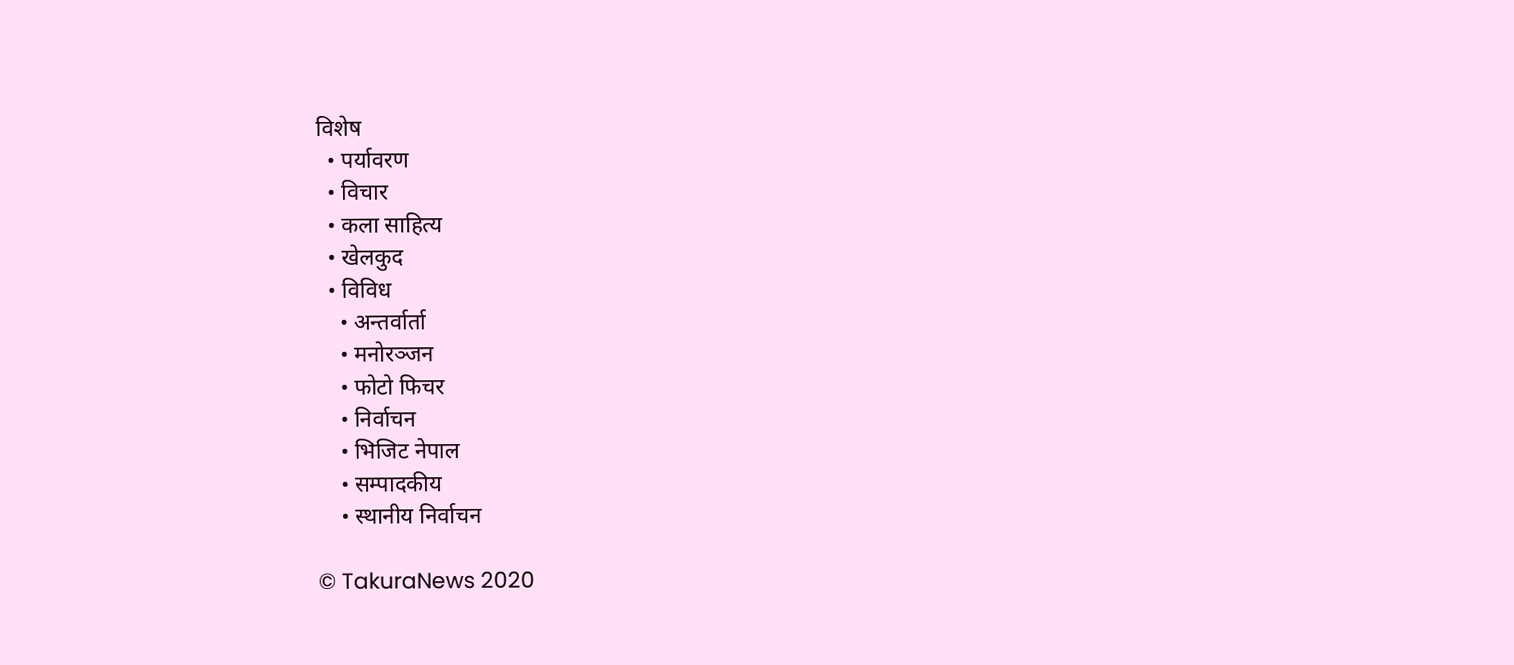विशेष
  • पर्यावरण
  • विचार
  • कला साहित्य
  • खेलकुद
  • विविध
    • अन्तर्वार्ता
    • मनोरञ्जन
    • फोटो फिचर
    • निर्वाचन
    • भिजिट नेपाल
    • सम्पादकीय
    • स्थानीय निर्वाचन

© TakuraNews 2020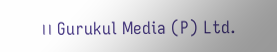।। Gurukul Media (P) Ltd.